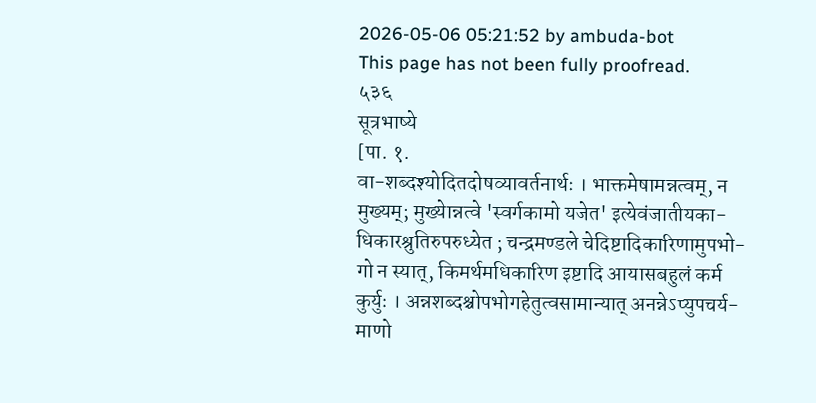2026-05-06 05:21:52 by ambuda-bot
This page has not been fully proofread.
५३६
सूत्रभाष्ये
[पा. १.
वा-शब्दश्योदितदोषव्यावर्तनार्थः । भाक्तमेषामन्नत्वम्, न
मुख्यम्; मुख्येान्नत्वे 'स्वर्गकामो यजेत' इत्येवंजातीयका-
धिकारश्रुतिरुपरुध्येत ; चन्द्रमण्डले चेदिष्टादिकारिणामुपभो-
गो न स्यात्, किमर्थमधिकारिण इष्टादि आयासबहुलं कर्म
कुर्युः । अन्नशब्दश्चोपभोगहेतुत्वसामान्यात् अनन्नेऽप्युपचर्य-
माणो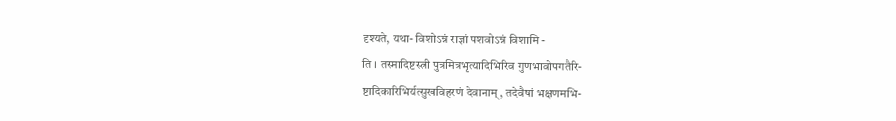दृश्यते, यथा- विशोऽन्नं राज्ञां पशवोऽन्नं विशामि -
ति । तस्मादिष्टस्त्री पुत्रमित्रभृत्यादिभिरिव गुणभावोपगतैरि-
ष्टादिकारिभिर्यत्सुखविहरणं देवानाम्, तदेवैषां भक्षणमभि-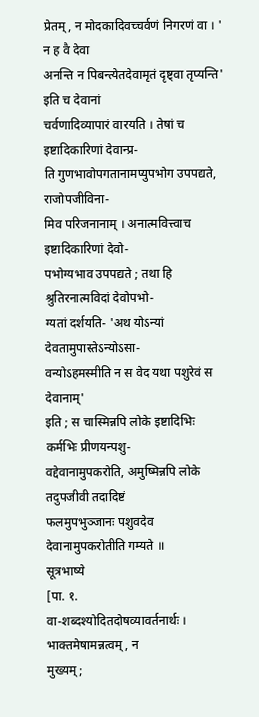प्रेतम्, न मोदकादिवच्चर्वणं निगरणं वा । ' न ह वै देवा
अनन्ति न पिबन्त्येतदेवामृतं दृष्ट्वा तृप्यन्ति' इति च देवानां
चर्वणादिव्यापारं वारयति । तेषां च इष्टादिकारिणां देवान्प्र-
ति गुणभावोपगतानामप्युपभोग उपपद्यते, राजोपजीविना-
मिव परिजनानाम् । अनात्मवित्त्वाच इष्टादिकारिणां देवो-
पभोग्यभाव उपपद्यते ; तथा हि श्रुतिरनात्मविदां देवोपभो-
ग्यतां दर्शयति- 'अथ योऽन्यां देवतामुपास्तेऽन्योऽसा-
वन्योऽहमस्मीति न स वेद यथा पशुरेवं स देवानाम्'
इति ; स चास्मिन्नपि लोके इष्टादिभिः कर्मभिः प्रीणयन्पशु-
वद्देवानामुपकरोति, अमुष्मिन्नपि लोके तदुपजीवी तदादिष्टं
फलमुपभुञ्जानः पशुवदेव देवानामुपकरोतीति गम्यते ॥
सूत्रभाष्ये
[पा. १.
वा-शब्दश्योदितदोषव्यावर्तनार्थः । भाक्तमेषामन्नत्वम्, न
मुख्यम्;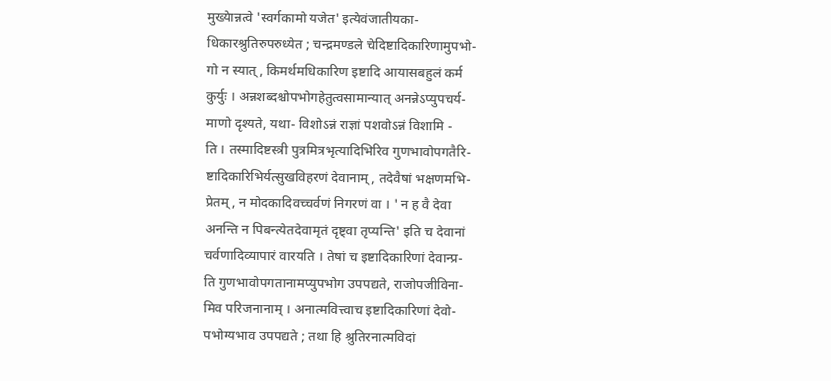मुख्येान्नत्वे 'स्वर्गकामो यजेत' इत्येवंजातीयका-
धिकारश्रुतिरुपरुध्येत ; चन्द्रमण्डले चेदिष्टादिकारिणामुपभो-
गो न स्यात्, किमर्थमधिकारिण इष्टादि आयासबहुलं कर्म
कुर्युः । अन्नशब्दश्चोपभोगहेतुत्वसामान्यात् अनन्नेऽप्युपचर्य-
माणो दृश्यते, यथा- विशोऽन्नं राज्ञां पशवोऽन्नं विशामि -
ति । तस्मादिष्टस्त्री पुत्रमित्रभृत्यादिभिरिव गुणभावोपगतैरि-
ष्टादिकारिभिर्यत्सुखविहरणं देवानाम्, तदेवैषां भक्षणमभि-
प्रेतम्, न मोदकादिवच्चर्वणं निगरणं वा । ' न ह वै देवा
अनन्ति न पिबन्त्येतदेवामृतं दृष्ट्वा तृप्यन्ति' इति च देवानां
चर्वणादिव्यापारं वारयति । तेषां च इष्टादिकारिणां देवान्प्र-
ति गुणभावोपगतानामप्युपभोग उपपद्यते, राजोपजीविना-
मिव परिजनानाम् । अनात्मवित्त्वाच इष्टादिकारिणां देवो-
पभोग्यभाव उपपद्यते ; तथा हि श्रुतिरनात्मविदां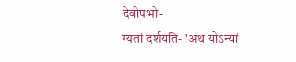देवोपभो-
ग्यतां दर्शयति- 'अथ योऽन्यां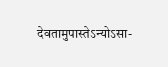देवतामुपास्तेऽन्योऽसा-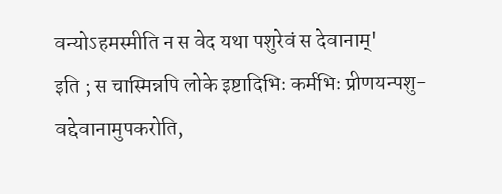वन्योऽहमस्मीति न स वेद यथा पशुरेवं स देवानाम्'
इति ; स चास्मिन्नपि लोके इष्टादिभिः कर्मभिः प्रीणयन्पशु-
वद्देवानामुपकरोति,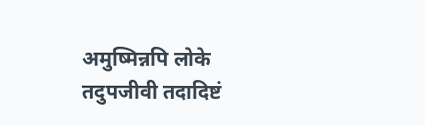अमुष्मिन्नपि लोके तदुपजीवी तदादिष्टं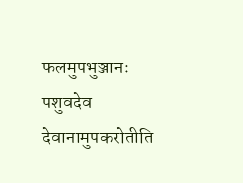फलमुपभुञ्जानः पशुवदेव देवानामुपकरोतीति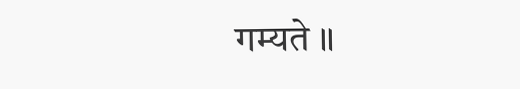गम्यते ॥